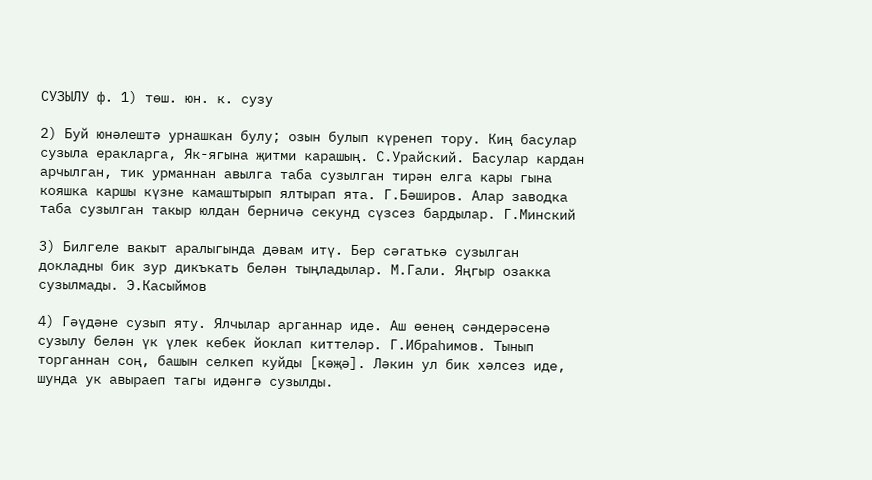СУЗЫЛУ ф. 1) төш. юн. к. сузу

2) Буй юнәлештә урнашкан булу; озын булып күренеп тору. Киң басулар сузыла еракларга, Як-ягына җитми карашың. С.Урайский. Басулар кардан арчылган, тик урманнан авылга таба сузылган тирән елга кары гына кояшка каршы күзне камаштырып ялтырап ята. Г.Бәширов. Алар заводка таба сузылган такыр юлдан берничә секунд сүзсез бардылар. Г.Минский

3) Билгеле вакыт аралыгында дәвам итү. Бер сәгатькә сузылган докладны бик зур дикъкать белән тыңладылар. М.Гали. Яңгыр озакка сузылмады. Э.Касыймов

4) Гәүдәне сузып яту. Ялчылар арганнар иде. Аш өенең сәндерәсенә сузылу белән үк үлек кебек йоклап киттеләр. Г.Ибраһимов. Тынып торганнан соң, башын селкеп куйды [кәҗә]. Ләкин ул бик хәлсез иде, шунда ук авыраеп тагы идәнгә сузылды.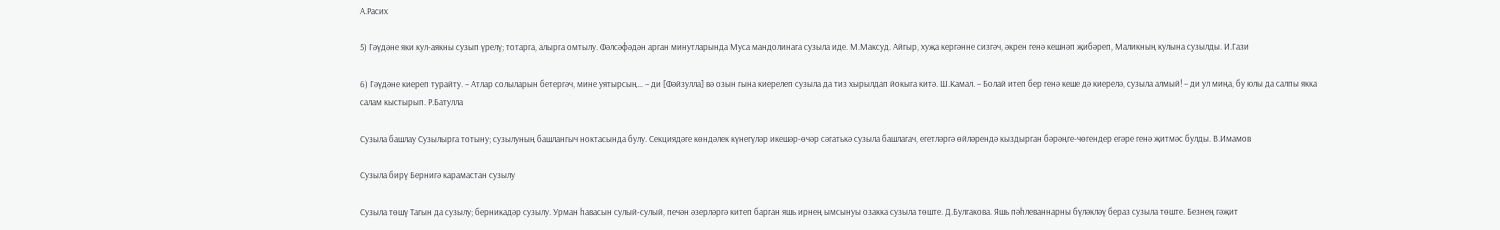А.Расих

5) Гәүдәне яки кул-аякны сузып үрелү; тотарга, алырга омтылу. Фәлсәфәдән арган минутларында Муса мандолинага сузыла иде. М.Максуд. Айгыр, хуҗа кергәнне сизгәч, әкрен генә кешнәп җибәреп, Маликның кулына сузылды. И.Гази

6) Гәүдәне киереп турайту. – Атлар солыларын бетергәч, мине уятырсың... – ди [Фәйзулла] вә озын гына киерелеп сузыла да тиз хырылдап йокыга китә. Ш.Камал. – Болай итеп бер генә кеше дә киерелә, сузыла алмый! – ди ул миңа, бу юлы да салпы якка салам кыстырып. Р.Батулла

Сузыла башлау Сузылырга тотыну; сузылуның башлангыч ноктасында булу. Секциядәге көндәлек күнегүләр икешәр-өчәр сәгатькә сузыла башлагач, егетләргә өйләрендә кыздырган бәрәңге-чөгендер егәре генә җитмәс булды. В.Имамов

Сузыла бирү Бернигә карамастан сузылу

Сузыла төшү Тагын да сузылу; берникадәр сузылу. Урман һавасын сулый-сулый, печән әзерләргә китеп барган яшь ирнең ымсынуы озакка сузыла төште. Д.Булгакова. Яшь пәһлеваннарны бүләкләү бераз сузыла төште. Безнең гәҗит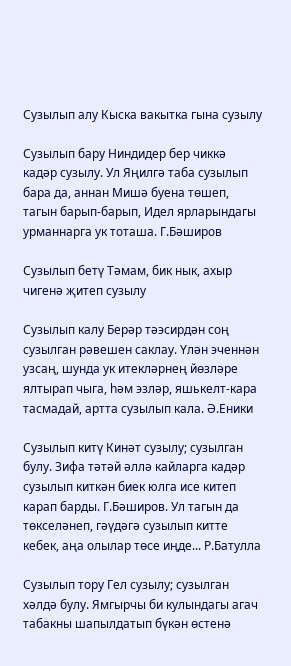Сузылып алу Кыска вакытка гына сузылу

Сузылып бару Ниндидер бер чиккә кадәр сузылу. Ул Яңилгә таба сузылып бара да, аннан Мишә буена төшеп, тагын барып-барып, Идел ярларындагы урманнарга ук тоташа. Г.Бәширов

Сузылып бетү Тәмам, бик нык, ахыр чигенә җитеп сузылу

Сузылып калу Берәр тәэсирдән соң сузылган рәвешен саклау. Үлән эченнән узсаң, шунда ук итекләрнең йөзләре ялтырап чыга, һәм эзләр, яшькелт-кара тасмадай, артта сузылып кала. Ә.Еники

Сузылып китү Кинәт сузылу; сузылган булу. Зифа тәтәй әллә кайларга кадәр сузылып киткән биек юлга исе китеп карап барды. Г.Бәширов. Ул тагын да төкселәнеп, гәүдәгә сузылып китте кебек, аңа олылар төсе иңде... Р.Батулла

Сузылып тору Гел сузылу; сузылган хәлдә булу. Ямгырчы би кулындагы агач табакны шапылдатып бүкән өстенә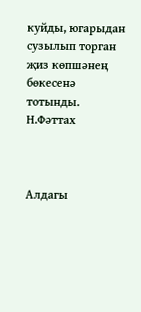куйды, югарыдан сузылып торган җиз көпшәнең бөкесенә тотынды. Н.Фәттах



Алдагы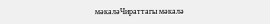мәкаләЧираттагы мәкалә